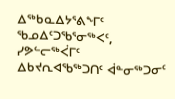ᐃᖅᑲᓇᐃᔭᕐᕕᖕᒥᑦ ᖃᓄᐃᑦᑐᖃᕐᓂᖅᐸᑦ, ᓯᕗᓪᓕᖅᐹᒥᑦ ᐃᑲᔪᕆᐊᖃᖅᑐᑎᑦ ᐋᓐᓂᖅᑐᓂᑦ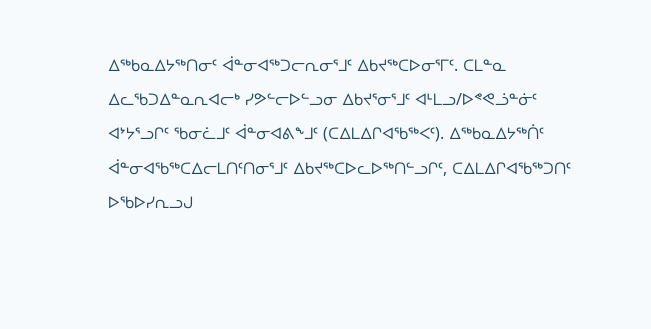ᐃᖅᑲᓇᐃᔭᖅᑎᓂᑦ ᐋᓐᓂᐊᖅᑐᓕᕆᓂᕐᒧᑦ ᐃᑲᔪᖅᑕᐅᓂᕐᒥᑦ. ᑕᒪᓐᓇ ᐃᓚᖃᑐᐃᓐᓇᕆᐊᓕᒃ ᓯᕗᓪᓕᐅᓪᓗᓂ ᐃᑲᔪᕐᓂᕐᒧᑦ ᐊᒻᒪᓗ/ᐅᕝᕙᓘᓐᓃᑦ ᐊᔾᔭᕐᓗᒋᑦ ᖃᓂᓛᒧᑦ ᐋᓐᓂᐊᕕᖕᒧᑦ (ᑕᐃᒪᐃᒋᐊᖃᖅᐸᑦ). ᐃᖅᑲᓇᐃᔭᖅᑏᑦ ᐋᓐᓂᐊᖃᖅᑕᐃᓕᒪᑎᑦᑎᓂᕐᒧᑦ ᐃᑲᔪᖅᑕᐅᓚᐅᖅᑎᓪᓗᒋᑦ, ᑕᐃᒪᐃᒋᐊᖃᖅᑐᑎᑦ ᐅᖃᐅᓯᕆᓗᒍ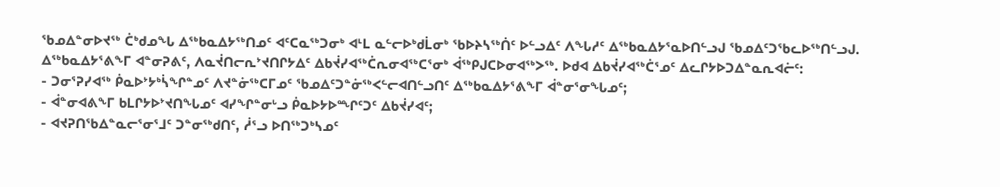ᖃᓄᐃᓐᓂᐅᔪᖅ ᑖᒃᑯᓄᖓ ᐃᖅᑲᓇᐃᔭᖅᑎᓄᑦ ᐊᑦᑕᓇᖅᑐᓂᒃ ᐊᒻᒪ ᓇᓪᓕᐅᒃᑯᒫᓂᒃ ᖃᐅᔨᓴᖅᑏᑦ ᐅᓪᓗᐃᑦ ᐱᖓᓱᑦ ᐃᖅᑲᓇᐃᔭᕐᓇᐅᑎᓪᓗᒍ ᖃᓄᐃᑦᑐᖃᓚᐅᖅᑎᓪᓗᒍ.
ᐃᖅᑲᓇᐃᔭᕐᕕᖕᒥ ᐊᓐᓂᕈᕕᑦ, ᐱᓇᔫᑎᓕᕆᔾᔪᑎᒋᔭᐃᑦ ᐃᑲᔫᓯᐊᖅᑖᕆᓂᐊᖅᑕᕐᓂᒃ ᐋᖅᑭᒍᑕᐅᓂᐊᖅᐳᖅ. ᐅᑯᐊ ᐃᑲᔫᓯᐊᖅᑖᕐᓄᑦ ᐃᓚᒋᔭᐅᑐᐃᓐᓇᕆᐊᓖᑦ:
- ᑐᓂᕐᕈᓯᐊᖅ ᑮᓇᐅᔾᔭᒃᓵᖏᓐᓄᑦ ᐱᔪᓐᓃᖅᑕᒥᓄᑦ ᖃᓄᐃᑦᑐᓐᓃᖅᐸᓪᓕᐊᑎᓪᓗᑎᑦ ᐃᖅᑲᓇᐃᔭᕐᕕᖕᒥ ᐋᓐᓂᕐᓂᖓᓄᑦ;
- ᐋᓐᓂᐊᕕᖕᒥ ᑲᒪᒋᔭᐅᔾᔪᑎᖓᓄᑦ ᐊᓯᖏᓐᓂᒡᓗ ᑮᓇᐅᔭᐅᙱᑦᑐᑦ ᐃᑲᔫᓯᐊᑦ;
- ᐊᔪᕈᑎᖃᐃᓐᓇᓕᕐᓂᕐᒧᑦ ᑐᓐᓂᖅᑯᑎᑦ, ᓲᕐᓗ ᐅᑎᖅᑐᒃᓴᓄᑦ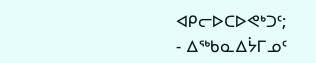ᐊᑭᓕᐅᑕᐅᕙᒃᑐᑦ;
- ᐃᖅᑲᓇᐃᔮᒥᓄᑦ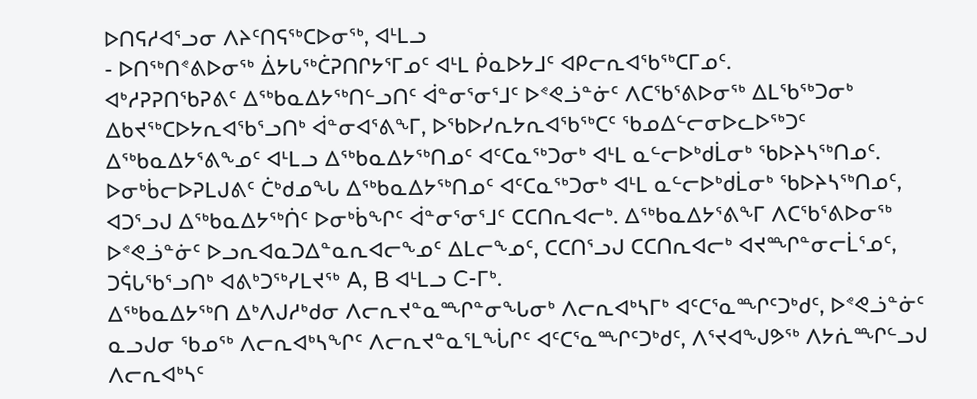ᐅᑎᕋᓱᐊᕐᓗᓂ ᐱᔨᑦᑎᕋᖅᑕᐅᓂᖅ, ᐊᒻᒪᓗ
- ᐅᑎᖅᑎᕝᕕᐅᓂᖅ ᐄᔭᒐᖅᑖᕈᑎᒋᔭᕐᒥᓄᑦ ᐊᒻᒪ ᑮᓇᐅᔭᒧᑦ ᐊᑭᓕᕆᐊᖃᖅᑕᒥᓄᑦ.
ᐊᒃᓱᕈᕈᑎᖃᕈᕕᑦ ᐃᖅᑲᓇᐃᔭᖅᑎᓪᓗᑎᑦ ᐋᓐᓂᕐᓂᕐᒧᑦ ᐅᕝᕙᓘᓐᓃᑦ ᐱᑕᖃᕐᕕᐅᓂᖅ ᐃᒪᖃᖅᑐᓂᒃ ᐃᑲᔪᖅᑕᐅᔭᕆᐊᖃᕐᓗᑎᒃ ᐋᓐᓂᐊᕐᕕᖕᒥ, ᐅᖃᐅᓯᕆᔭᕆᐊᖃᖅᑕᑦ ᖃᓄᐃᓪᓕᓂᐅᓚᐅᖅᑐᑦ ᐃᖅᑲᓇᐃᔭᕐᕕᖕᓄᑦ ᐊᒻᒪᓗ ᐃᖅᑲᓇᐃᔭᖅᑎᓄᑦ ᐊᑦᑕᓇᖅᑐᓂᒃ ᐊᒻᒪ ᓇᓪᓕᐅᒃᑯᒫᓂᒃ ᖃᐅᔨᓴᖅᑎᓄᑦ.
ᐅᓂᒃᑳᓕᐅᕈᒪᒍᕕᑦ ᑖᒃᑯᓄᖓ ᐃᖅᑲᓇᐃᔭᖅᑎᓄᑦ ᐊᑦᑕᓇᖅᑐᓂᒃ ᐊᒻᒪ ᓇᓪᓕᐅᒃᑯᒫᓂᒃ ᖃᐅᔨᓴᖅᑎᓄᑦ, ᐊᑐᕐᓗᒍ ᐃᖅᑲᓇᐃᔭᖅᑏᑦ ᐅᓂᒃᑳᖏᑦ ᐋᓐᓂᕐᓂᕐᒧᑦ ᑕᑕᑎᕆᐊᓕᒃ. ᐃᖅᑲᓇᐃᔭᕐᕕᖕᒥ ᐱᑕᖃᕐᕕᐅᓂᖅ ᐅᕝᕙᓘᓐᓃᑦ ᐅᓗᕆᐊᓇᑐᐃᓐᓇᕆᐊᓕᖕᓄᑦ ᐃᒪᓕᖕᓄᑦ, ᑕᑕᑎᕐᓗᒍ ᑕᑕᑎᕆᐊᓕᒃ ᐊᔪᙱᓐᓂᓕᒫᕐᓄᑦ, ᑐᕌᒐᖃᕐᓗᑎᒃ ᐊᕕᒃᑐᖅᓯᒪᔪᖅ A, B ᐊᒻᒪᓗ C-ᒥᒃ.
ᐃᖅᑲᓇᐃᔭᖅᑎ ᐃᒃᐱᒍᓱᒃᑯᓂ ᐱᓕᕆᔪᓐᓇᙱᓐᓂᖓᓂᒃ ᐱᓕᕆᐊᒃᓴᒥᒃ ᐊᑦᑕᕐᓇᙱᑦᑐᒃᑯᑦ, ᐅᕝᕙᓘᓐᓃᑦ ᓇᓗᒍᓂ ᖃᓄᖅ ᐱᓕᕆᐊᒃᓴᖏᑦ ᐱᓕᕆᔪᓐᓇᕐᒪᖔᒋᑦ ᐊᑦᑕᕐᓇᙱᑦᑐᒃᑯᑦ, ᐱᕐᔪᐊᖑᕗᖅ ᐱᔭᕇᙱᓪᓗᒍ ᐱᓕᕆᐊᒃᓴᑦ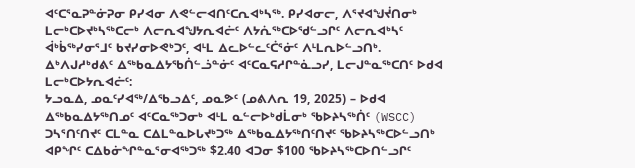ᐊᑦᑕᕐᓇᕈᓐᓃᕈᓂ ᑭᓯᐊᓂ ᐱᕙᓪᓕᐊᑎᑦᑕᕆᐊᒃᓴᖅ. ᑭᓯᐊᓂᓕ, ᐱᕐᔪᐊᖑᔫᑎᓂᒃ ᒪᓕᒃᑕᐅᔪᒃᓴᖅᑕᓕᒃ ᐱᓕᕆᐊᖑᔭᕆᐊᓖᑦ ᐱᔭᕇᖅᑕᐅᖁᓪᓗᒋᑦ ᐱᓕᕆᐊᒃᓴᑦ ᐋᒃᑳᖅᓯᓂᕐᒧᑦ ᑲᔪᓯᓂᐅᕙᒃᑐᑦ, ᐊᒻᒪ ᐃᓚᐅᓪᓚᑦᑖᕐᓃᑦ ᐱᒻᒪᕆᐅᓪᓗᑎᒃ.
ᐃᒃᐱᒍᓱᒃᑯᕕᑦ ᐃᖅᑲᓇᐃᔭᖃᑏᓪᓘᓐᓃᑦ ᐊᑦᑕᓇᕋᓱᒋᓐᓈᓗᓯ, ᒪᓕᒍᓐᓇᖅᑕᑎᑦ ᐅᑯᐊ ᒪᓕᒃᑕᐅᔭᕆᐊᓖᑦ:
ᔭᓗᓇᐃ, ᓄᓇᑦᓯᐊᖅ/ᐃᖃᓗᐃᑦ, ᓄᓇᕗᑦ (ᓄᕕᐱᕆ 19, 2025) – ᐅᑯᐊ ᐃᖅᑲᓇᐃᔭᖅᑎᓄᑦ ᐊᑦᑕᓇᖅᑐᓂᒃ ᐊᒻᒪ ᓇᓪᓕᐅᒃᑯᒫᓂᒃ ᖃᐅᔨᓴᖅᑏᑦ (WSCC) ᑐᓴᕐᑎᑦᑎᔪᑦ ᑕᒪᓐᓇ ᑕᐃᒪᓐᓇᐅᒐᔪᒃᑐᖅ ᐃᖅᑲᓇᐃᔭᖅᑎᑦᑎᔪᑦ ᖃᐅᔨᓴᖅᑕᐅᓪᓗᑎᒃ ᐊᑭᖏᑦ ᑕᐃᑲᓃᖏᓐᓇᕐᓂᐊᖅᑐᖅ $2.40 ᐊᑐᓂ $100 ᖃᐅᔨᓴᖅᑕᐅᑎᓪᓗᒋᑦ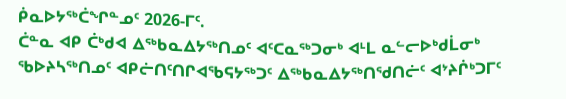ᑮᓇᐅᔭᖅᑖᖏᓐᓄᑦ 2026-ᒥᑦ.
ᑖᓐᓇ ᐊᑭ ᑖᒃᑯᐊ ᐃᖅᑲᓇᐃᔭᖅᑎᓄᑦ ᐊᑦᑕᓇᖅᑐᓂᒃ ᐊᒻᒪ ᓇᓪᓕᐅᒃᑯᒫᓂᒃ ᖃᐅᔨᓴᖅᑎᓄᑦ ᐊᑭᓖᑎᑦᑎᒋᐊᖃᕋᔭᖅᑐᑦ ᐃᖅᑲᓇᐃᔭᖅᑎᖁᑎᓖᑦ ᐊᔾᔨᒌᒃᑐᒥᑦ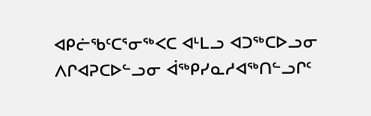ᐊᑭᓖᖃᑦᑕᕐᓂᖅᐸᑕ ᐊᒻᒪᓗ ᐊᑐᖅᑕᐅᓗᓂ ᐱᒋᐊᕈᑕᐅᓪᓗᓂ ᐋᖅᑭᓯᓇᓱᐊᖅᑎᓪᓗᒋᑦ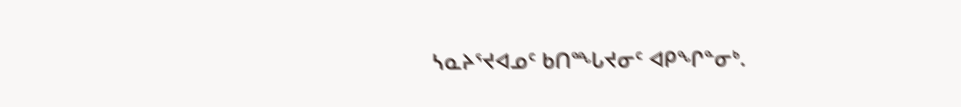ᓴᓇᔨᕐᔪᐊᓄᑦ ᑲᑎᙵᔪᓂᑦ ᐊᑭᖏᓐᓂᒃ.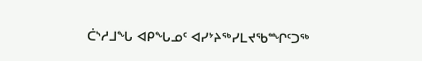ᑖᔅᓱᒧᖓ ᐊᑭᖓᓄᑦ ᐊᓯᔾᔨᖅᓯᒪᔪᖃᙱᑦᑐᖅ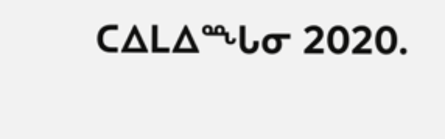ᑕᐃᒪᐃᙵᓂ 2020.